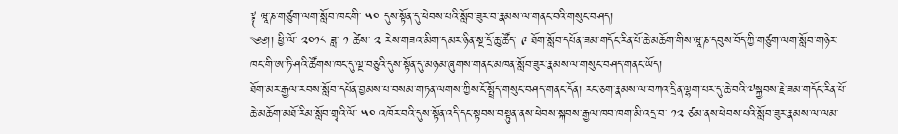༈ ཝཱ་ཎ་གཙུག་ལག་སློབ་ཁང་གི་ ༥༠ དུས་སྟོན་དུ་ཕེབས་པའི་སློབ་ཟུར་བ་རྣམས་ལ་གནང་བའི་གསུང་བཤད།
༄༅།། ཕྱི་ལོ་ ༢༠༡༨ ཟླ་ ༡ ཚེས་ ༢ རེས་གཟའ་མིག་དམར་ཉིན་སྔ་དྲོ་ཆུ་ཚོད་ ༩ ཐོག་སློབ་དཔོན་ཟམ་གདོང་རིན་པོ་ཆེ་མཆོག་གིས་ཝཱ་ཎ་དབུས་བོད་ཀྱི་གཙུག་ལག་སློབ་གཉེར་ཁང་གི་ཨ་ཏི་ཤའི་ཚོགས་ཁང་དུ་ལྔ་བཅུའི་དུས་སྟོན་དུ་མཉམ་ཞུགས་གནང་མཁན་སློབ་ཟུར་རྣམས་ལ་གསུང་བཤད་གནང་ཡོད།
ཐོག་མར་རྒྱལ་རབས་སློབ་དཔོན་བྱམས་པ་བསམ་གཏན་ལགས་ཀྱིས་ངོ་སྤྲོད་གསུང་བཤད་གནང་དོན། རང་ཅག་རྣམས་ལ་བཀའ་དྲིན་ལྷག་པར་དུ་ཆེ་བའི་༧སྐྱབས་རྗེ་ཟམ་གདོང་རིན་པོ་ཆེ་མཆོག་མཐོ་རིམ་སློབ་གྲྭའི་ལོ་ ༥༠ འཁོར་བའི་དུས་སྟོན་འདི་དང་སྟབས་བསྟུན་ནས་ཕེབས་སྐབས་རྒྱལ་ཁབ་ཁག་མི་འདྲ་བ་ ༡༢ ཙམ་ནས་ཕེབས་པའི་སློབ་ཟུར་རྣམས་ལ་ལམ་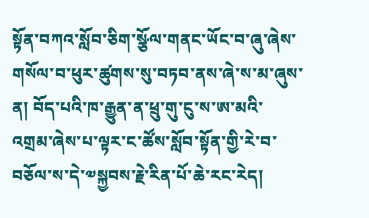སྟོན་བཀའ་སློབ་ཅིག་སྩོལ་གནང་ཡོང་བ་ཞུ་ཞེས་གསོལ་བ་ཕུར་ཚུགས་སུ་བཏབ་ནས་ཞེ་ས་མ་ཞུས་ན། བོད་པའི་ཁ་རྒྱུན་ན་ཕྲུ་གུ་ངུ་ས་ཨ་མའི་འགྲམ་ཞེས་པ་ལྟར་ང་ཚོས་སློབ་སྟོན་གྱི་རེ་བ་བཅོལ་ས་དེ་༧སྐྱབས་རྗེ་རིན་པོ་ཆེ་རང་རེད།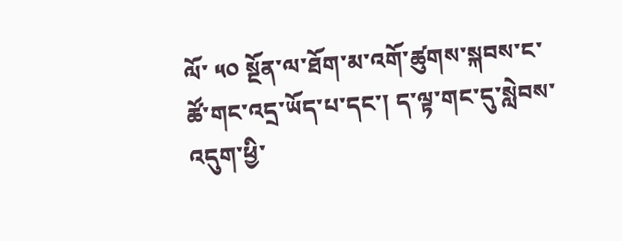ལོ་ ༥༠ སྔོན་ལ་ཐོག་མ་འགོ་ཚུགས་སྐབས་ང་ཚོ་གང་འདྲ་ཡོད་པ་དང་། ད་ལྟ་གང་དུ་སླེབས་འདུག་ཕྱི་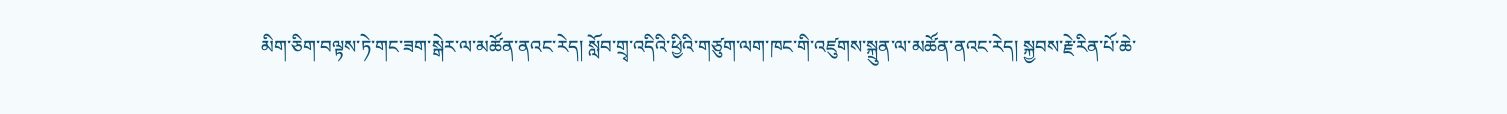མིག་ཅིག་བལྟས་ཏེ་གང་ཟག་སྒེར་ལ་མཚོན་ནའང་རེད། སློབ་གྲྭ་འདིའི་ཕྱིའི་གཙུག་ལག་ཁང་གི་འཛུགས་སྐྲུན་ལ་མཚོན་ནའང་རེད། སྐྱབས་རྗེ་རིན་པོ་ཆེ་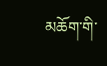མཆོག་གི་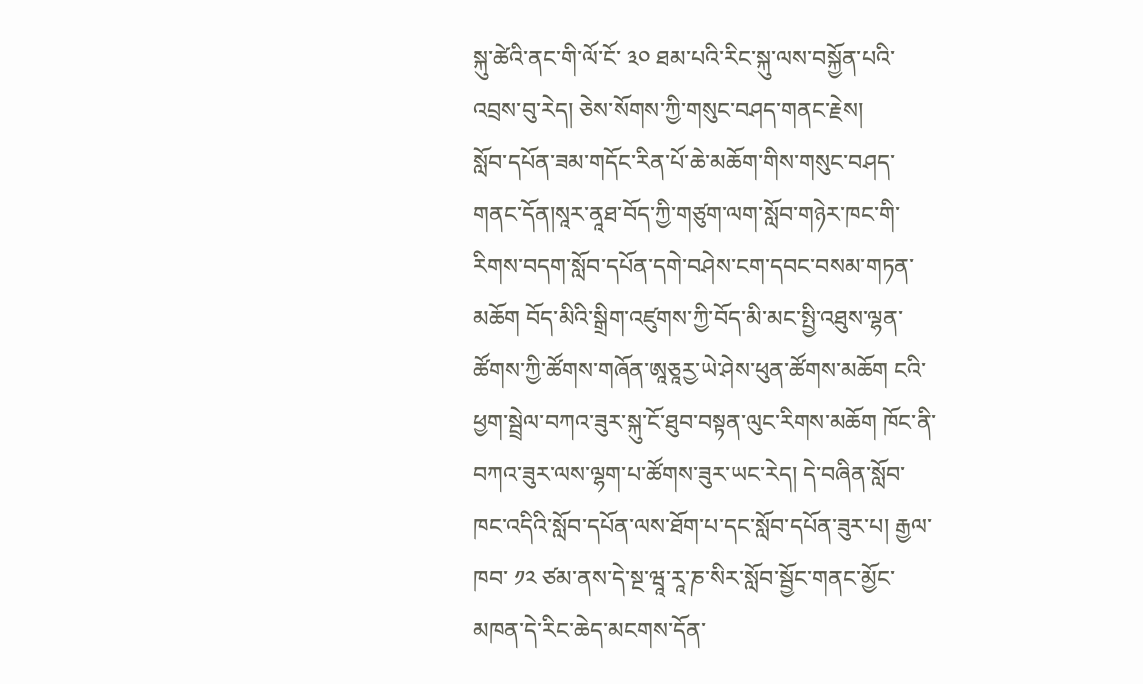སྐུ་ཚེའི་ནང་གི་ལོ་ངོ་ ༣༠ ཐམ་པའི་རིང་སྐུ་ལས་བསྐྱོན་པའི་འབྲས་བུ་རེད། ཅེས་སོགས་ཀྱི་གསུང་བཤད་གནང་རྗེས།
སློབ་དཔོན་ཟམ་གདོང་རིན་པོ་ཆེ་མཆོག་གིས་གསུང་བཤད་གནང་དོན།སཱར་ནཱཐ་བོད་ཀྱི་གཙུག་ལག་སློབ་གཉེར་ཁང་གི་རིགས་བདག་སློབ་དཔོན་དགེ་བཤེས་ངག་དབང་བསམ་གཏན་མཆོག བོད་མིའི་སྒྲིག་འཛུགས་ཀྱི་བོད་མི་མང་སྤྱི་འཐུས་ལྷན་ཚོགས་ཀྱི་ཚོགས་གཞོན་ཨཱཅཱརྱ་ཡེ་ཤེས་ཕུན་ཚོགས་མཆོག ངའི་ཕྱག་སྦྲེལ་བཀའ་ཟུར་སྐུ་ངོ་ཐུབ་བསྟན་ལུང་རིགས་མཆོག ཁོང་ནི་བཀའ་ཟུར་ལས་ལྷག་པ་ཚོགས་ཟུར་ཡང་རེད། དེ་བཞིན་སློབ་ཁང་འདིའི་སློབ་དཔོན་ལས་ཐོག་པ་དང་སློབ་དཔོན་ཟུར་པ། རྒྱལ་ཁབ་ ༡༢ ཙམ་ནས་དེ་སྔ་ཝཱ་རཱ་ཎ་སིར་སློབ་སྦྱོང་གནང་མྱོང་མཁན་དེ་རིང་ཆེད་མངགས་དོན་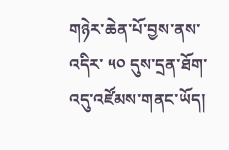གཉེར་ཆེན་པོ་བྱས་ནས་འདིར་ ༥༠ དུས་དྲན་ཐོག་འདུ་འཛོམས་གནང་ཡོད།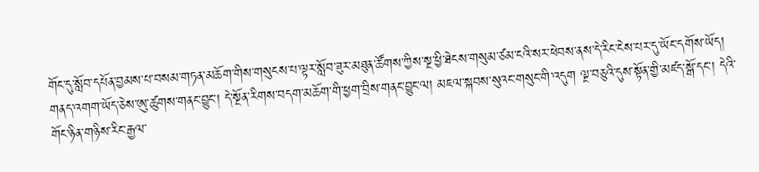གོང་དུ་སློབ་དཔོན་བྱམས་པ་བསམ་གཏན་མཆོག་གིས་གསུངས་པ་ལྟར་སློབ་ཟུར་མཐུན་ཚོགས་ཀྱིས་སྔ་ཕྱི་ཐེངས་གསུམ་ཙམ་ངའི་སར་ཕེབས་ནས་དེ་རིང་ངེས་པར་དུ་ཡོང་དགོས་ཡོད། གནད་འགག་ཡོད་ཅེས་ཨུ་ཚུགས་གནང་བྱུང་། དེ་སྔོན་རིགས་བདག་མཆོག་གི་ཕྱག་བྲིས་གནང་བྱུང་ལ། མཇལ་སྐབས་སུའང་གསུང་གི་འདུག ལྔ་བཅུའི་དུས་སྟོན་གྱི་མཛད་སྒོ་དང་། དེའི་གོང་ཉིན་གཉིས་རིང་རྒྱལ་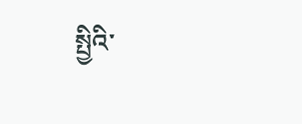སྤྱིའི་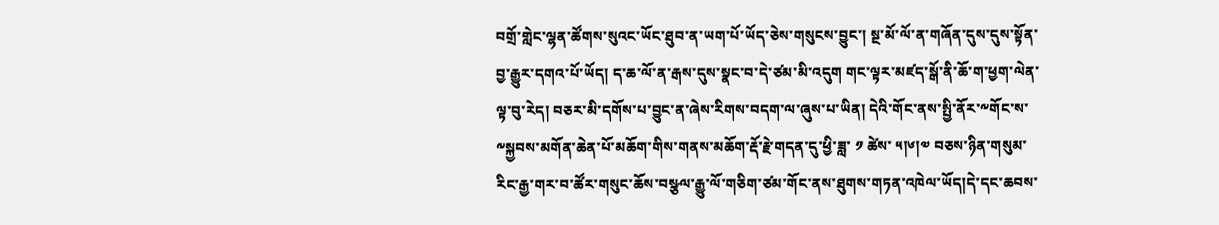བགྲོ་གླེང་ལྷན་ཚོགས་སུའང་ཡོང་ཐུབ་ན་ཡག་པོ་ཡོད་ཅེས་གསུངས་བྱུང་། སྔ་མོ་ལོ་ན་གཞོན་དུས་དུས་སྟོན་བྱ་རྒྱུར་དགའ་པོ་ཡོད། ད་ཆ་ལོ་ན་རྒས་དུས་སྣང་བ་དེ་ཙམ་མི་འདུག གང་ལྟར་མཛད་སྒོ་ནི་ཆོ་ག་ཕྱག་ལེན་ལྟ་བུ་རེད། བཅར་མི་དགོས་པ་བྱུང་ན་ཞེས་རིགས་བདག་ལ་ཞུས་པ་ཡིན། དེའི་གོང་ནས་སྤྱི་ནོར་༸གོང་ས་༸སྐྱབས་མགོན་ཆེན་པོ་མཆོག་གིས་གནས་མཆོག་རྡོ་རྗེ་གདན་དུ་ཕྱི་ཟླ་ ༡ ཚེས་ ༥།༦།༧ བཅས་ཉིན་གསུམ་རིང་རྒྱ་གར་བ་ཚོར་གསུང་ཆོས་བསྩལ་རྒྱུ་ལོ་གཅིག་ཙམ་གོང་ནས་ཐུགས་གཏན་འཁེལ་ཡོད།དེ་དང་ཆབས་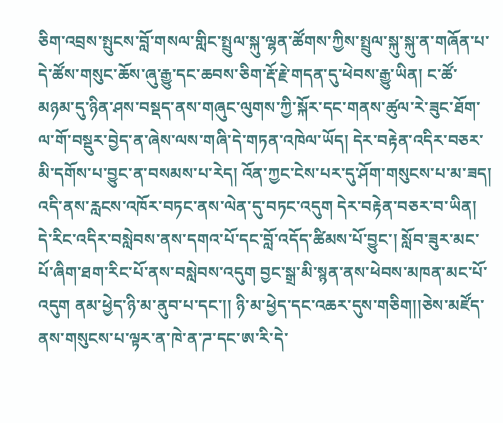ཅིག་འབྲས་སྤུངས་བློ་གསལ་གླིང་སྤྲུལ་སྐུ་ལྷན་ཚོགས་ཀྱིས་སྤྲུལ་སྐུ་སྐུ་ན་གཞོན་པ་དེ་ཚོས་གསུང་ཆོས་ཞུ་རྒྱུ་དང་ཆབས་ཅིག་རྡོ་རྗེ་གདན་དུ་ཕེབས་རྒྱུ་ཡིན། ང་ཚོ་མཉམ་དུ་ཉིན་ཤས་བསྡད་ནས་གཞུང་ལུགས་ཀྱི་སྐོར་དང་གནས་ཚུལ་རེ་ཟུང་ཐོག་ལ་གོ་བསྡུར་བྱེད་ན་ཞེས་ལས་གཞི་དེ་གཏན་འཁེལ་ཡོད། དེར་བརྟེན་འདིར་བཅར་མི་དགོས་པ་བྱུང་ན་བསམས་པ་རེད། འོན་ཀྱང་ངེས་པར་དུ་ཤོག་གསུངས་པ་མ་ཟད། འདི་ནས་རླངས་འཁོར་བཏང་ནས་ལེན་དུ་བཏང་འདུག དེར་བརྟེན་བཅར་བ་ཡིན།
དེ་རིང་འདིར་བསླེབས་ནས་དགའ་པོ་དང་བློ་འདོད་ཚིམས་པོ་བྱུང་། སློབ་ཟུར་མང་པོ་ཞིག་ཐག་རིང་པོ་ནས་བསླེབས་འདུག བྱང་སྒྲ་མི་སྙན་ནས་ཕེབས་མཁན་མང་པོ་འདུག ནམ་ཕྱེད་ཉི་མ་ནུབ་པ་དང་།། ཉི་མ་ཕྱེད་དང་འཆར་དུས་གཅིག།།ཅེས་མཛོད་ནས་གསུངས་པ་ལྟར་ན་ཁེ་ན་ཌ་དང་ཨ་རི་དེ་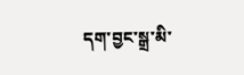དག་བྱང་སྒྲ་མི་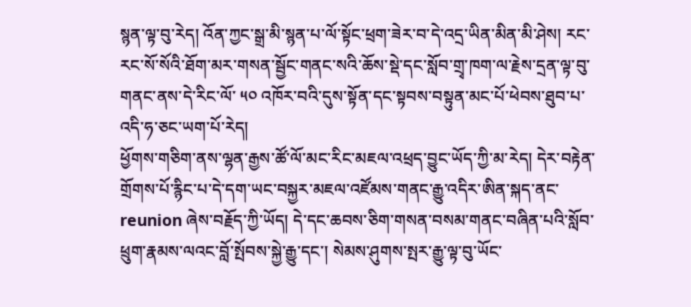སྙན་ལྟ་བུ་རེད། འོན་ཀྱང་སྒྲ་མི་སྙན་པ་ལོ་སྟོང་ཕྲག་ཟེར་བ་དེ་འདྲ་ཡིན་མིན་མི་ཤེས། རང་རང་སོ་སོའི་ཐོག་མར་གསན་སྦྱོང་གནང་སའི་ཆོས་སྡེ་དང་སློབ་གྲྭ་ཁག་ལ་རྗེས་དྲན་ལྟ་བུ་གནང་ནས་དེ་རིང་ལོ་ ༥༠ འཁོར་བའི་དུས་སྟོན་དང་སྟབས་བསྟུན་མང་པོ་ཕེབས་ཐུབ་པ་འདི་ཧ་ཅང་ཡག་པོ་རེད།
ཕྱོགས་གཅིག་ནས་ལྷན་རྒྱས་ཚོ་ལོ་མང་རིང་མཇལ་འཕྲད་བྱུང་ཡོད་ཀྱི་མ་རེད། དེར་བརྟེན་གྲོགས་པོ་རྙིང་པ་དེ་དག་ཡང་བསྐྱར་མཇལ་འཛོམས་གནང་རྒྱུ་འདིར་ཨིན་སྐད་ནང་ reunion ཞེས་བརྗོད་ཀྱི་ཡོད། དེ་དང་ཆབས་ཅིག་གསན་བསམ་གནང་བཞིན་པའི་སློབ་ཕྲུག་རྣམས་ལའང་བློ་སྤོབས་སྐྱེ་རྒྱུ་དང་། སེམས་ཤུགས་སྤར་རྒྱུ་ལྟ་བུ་ཡོང་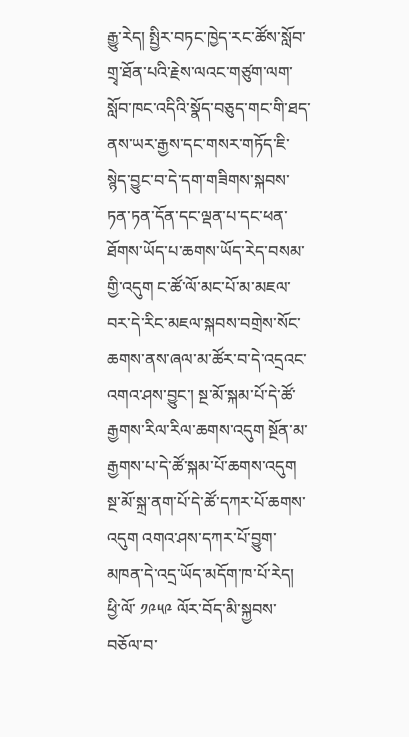རྒྱུ་རེད། སྤྱིར་བཏང་ཁྱེད་རང་ཚོས་སློབ་གྲྭ་ཐོན་པའི་རྗེས་ལའང་གཙུག་ལག་སློབ་ཁང་འདིའི་སྣོད་བཅུད་གང་གི་ཐད་ནས་ཡར་རྒྱས་དང་གསར་གཏོད་ཇི་སྙེད་བྱུང་བ་དེ་དག་གཟིགས་སྐབས་ཏན་ཏན་དོན་དང་ལྡན་པ་དང་ཕན་ཐོགས་ཡོད་པ་ཆགས་ཡོད་རེད་བསམ་གྱི་འདུག ང་ཚོ་ལོ་མང་པོ་མ་མཇལ་བར་དེ་རིང་མཇལ་སྐབས་བགྲེས་སོང་ཆགས་ནས་ཞལ་མ་ཚོར་བ་དེ་འདྲའང་འགའ་ཤས་བྱུང་། སྔ་མོ་སྐམ་པོ་དེ་ཚོ་རྒྱགས་རིལ་རིལ་ཆགས་འདུག སྔོན་མ་རྒྱགས་པ་དེ་ཚོ་སྐམ་པོ་ཆགས་འདུག སྔ་མོ་སྐྲ་ནག་པོ་དེ་ཚོ་དཀར་པོ་ཆགས་འདུག འགའ་ཤས་དཀར་པོ་བྱུག་མཁན་དེ་འདྲ་ཡོད་མདོག་ཁ་པོ་རེད།
ཕྱི་ལོ་ ༡༩༥༩ ལོར་བོད་མི་སྐྱབས་བཅོལ་བ་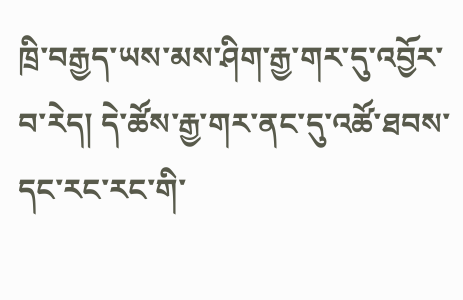ཁྲི་བརྒྱད་ཡས་མས་ཤིག་རྒྱ་གར་དུ་འབྱོར་བ་རེད། དེ་ཚོས་རྒྱ་གར་ནང་དུ་འཚོ་ཐབས་དང་རང་རང་གི་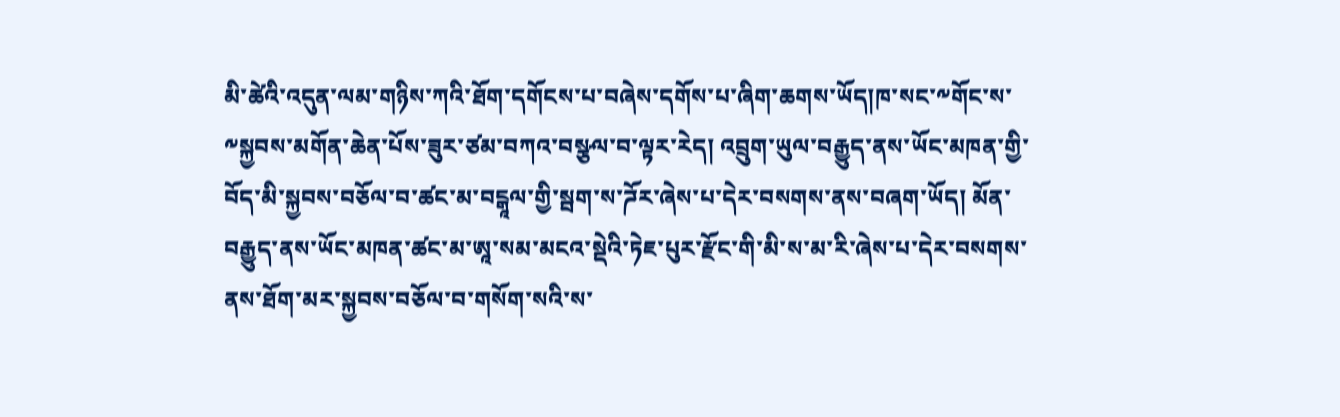མི་ཚེའི་འདུན་ལམ་གཉིས་ཀའི་ཐོག་དགོངས་པ་བཞེས་དགོས་པ་ཞིག་ཆགས་ཡོད།ཁ་སང་༸གོང་ས་༸སྐྱབས་མགོན་ཆེན་པོས་ཟུར་ཙམ་བཀའ་བསྩལ་བ་ལྟར་རེད། འབྲུག་ཡུལ་བརྒྱུད་ནས་ཡོང་མཁན་གྱི་བོད་མི་སྐྱབས་བཅོལ་བ་ཚང་མ་བངྒཱལ་གྱི་སྦག་ས་ཌོར་ཞེས་པ་དེར་བསགས་ནས་བཞག་ཡོད། མོན་བརྒྱུད་ནས་ཡོང་མཁན་ཚང་མ་ཨཱ་སམ་མངའ་སྡེའི་ཏེཇ་པུར་རྫོང་གི་མི་ས་མ་རི་ཞེས་པ་དེར་བསགས་ནས་ཐོག་མར་སྐྱབས་བཅོལ་བ་གསོག་སའི་ས་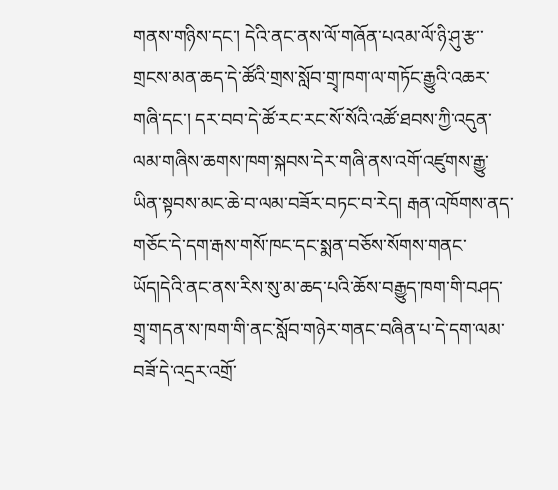གནས་གཉིས་དང་། དེའི་ནང་ནས་ལོ་གཞོན་པའམ་ལོ་ཉི་ཤུ་རྩ་་གྲངས་མན་ཆད་དེ་ཚོའི་གྲས་སློབ་གྲྭ་ཁག་ལ་གཏོང་རྒྱུའི་འཆར་གཞི་དང་། དར་བབ་དེ་ཚོ་རང་རང་སོ་སོའི་འཚོ་ཐབས་ཀྱི་འདུན་ལམ་གཞིས་ཆགས་ཁག་སྐབས་དེར་གཞི་ནས་འགོ་འཛུགས་རྒྱུ་ཡིན་སྟབས་མང་ཆེ་བ་ལམ་བཟོར་བཏང་བ་རེད། རྒན་འཁོགས་ནད་གཅོང་དེ་དག་རྒས་གསོ་ཁང་དང་སྨན་བཅོས་སོགས་གནང་ཡོད།དེའི་ནང་ནས་རིས་སུ་མ་ཆད་པའི་ཆོས་བརྒྱུད་ཁག་གི་བཤད་གྲྭ་གདན་ས་ཁག་གི་ནང་སློབ་གཉེར་གནང་བཞིན་པ་དེ་དག་ལམ་བཟོ་དེ་འདྲར་འགྲོ་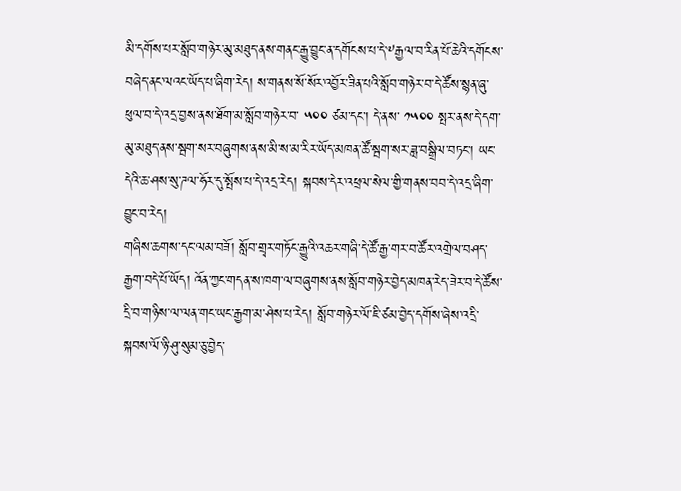མི་དགོས་པར་སློབ་གཉེར་མུ་མཐུད་ནས་གནང་རྒྱུ་བྱུང་ན་དགོངས་པ་དེ་༸རྒྱལ་བ་རིན་པོ་ཆེའི་དགོངས་བཞེད་ནང་ལའང་ཡོད་པ་ཞིག་རེད། ས་གནས་སོ་སོར་འབྱོར་ཟིན་པའི་སློབ་གཉེར་བ་དེ་ཚོས་སྙན་ཞུ་ཕུལ་བ་དེ་འདྲ་བྱས་ནས་ཐོག་མ་སློབ་གཉེར་བ་ ༥༠༠ ཙམ་དང་། དེ་ནས་ ༡༥༠༠ སྤར་ནས་དེ་དག་མུ་མཐུད་ནས་སྦག་སར་བཞུགས་ནས་མི་ས་མ་རིར་ཡོད་མཁན་ཚོ་སྦག་སར་ཟླ་བསྒྲིལ་བཏང་། ཡང་དེའི་ཆ་ཤས་སུ་ཌལ་ཧོར་དུ་སྤོས་པ་དེ་འདྲ་རེད། སྐབས་དེར་འཕྲལ་སེལ་གྱི་གནས་བབ་དེ་འདྲ་ཞིག་བྱུང་བ་རེད།
གཞིས་ཆགས་དང་ལམ་བཟོ། སློབ་གྲྭར་གཏོང་རྒྱུའི་འཆར་གཞི་དེ་ཚོ་རྒྱ་གར་བ་ཚོར་འགྲེལ་བཤད་རྒྱག་བདེ་པོ་ཡོད། འོན་ཀྱང་གདན་ས་ཁག་ལ་བཞུགས་ནས་སློབ་གཉེར་བྱེད་མཁན་རེད་ཟེར་བ་དེ་ཚོས་དྲི་བ་གཉིས་ལ་ལན་གང་ཡང་རྒྱག་མ་ཤེས་པ་རེད། སློབ་གཉེར་ལོ་ཇི་ཙམ་བྱེད་དགོས་ཞེས་འདྲི་སྐབས་ལོ་ཉི་ཤུ་སུམ་ཅུ་བྱེད་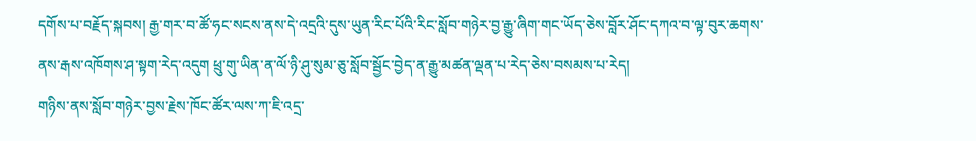དགོས་པ་བརྗོད་སྐབས། རྒྱ་གར་བ་ཚོ་ཧང་སངས་ནས་དེ་འདྲའི་དུས་ཡུན་རིང་པོའི་རིང་སློབ་གཉེར་བྱ་རྒྱུ་ཞིག་གང་ཡོད་ཅེས་བློར་ཤོང་དཀའ་བ་ལྟ་བུར་ཆགས་ནས་རྒས་འཁོགས་ཤ་སྟག་རེད་འདུག ཕྲུ་གུ་ཡིན་ན་ལོ་ཉི་ཤུ་སུམ་ཅུ་སློབ་སྦྱོང་བྱེད་ན་རྒྱུ་མཚན་ལྡན་པ་རེད་ཅེས་བསམས་པ་རེད།
གཉིས་ནས་སློབ་གཉེར་བྱས་རྗེས་ཁོང་ཚོར་ལས་ཀ་ཇི་འདྲ་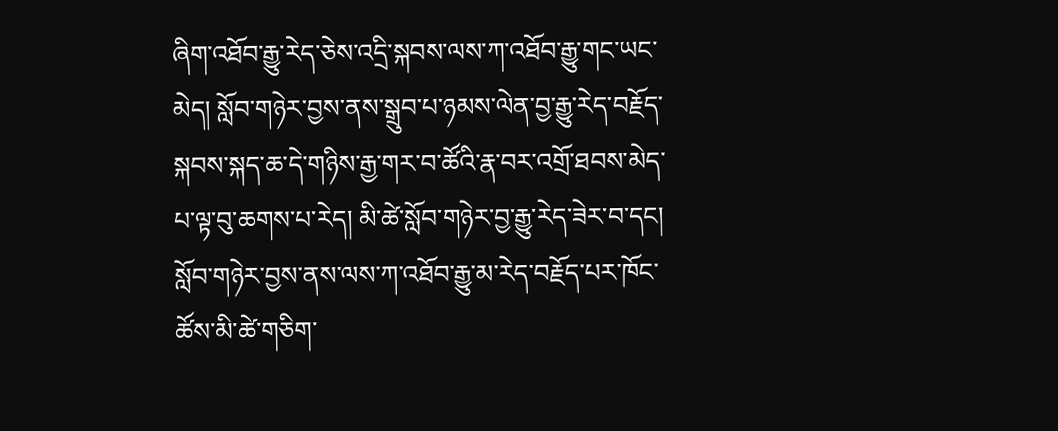ཞིག་འཐོབ་རྒྱུ་རེད་ཅེས་འདྲི་སྐབས་ལས་ཀ་འཐོབ་རྒྱུ་གང་ཡང་མེད། སློབ་གཉེར་བྱས་ནས་སྒྲུབ་པ་ཉམས་ལེན་བྱ་རྒྱུ་རེད་བརྗོད་སྐབས་སྐད་ཆ་དེ་གཉིས་རྒྱ་གར་བ་ཚོའི་རྣ་བར་འགྲོ་ཐབས་མེད་པ་ལྟ་བུ་ཆགས་པ་རེད། མི་ཚེ་སློབ་གཉེར་བྱ་རྒྱུ་རེད་ཟེར་བ་དང། སློབ་གཉེར་བྱས་ནས་ལས་ཀ་འཐོབ་རྒྱུ་མ་རེད་བརྗོད་པར་ཁོང་ཚོས་མི་ཚེ་གཅིག་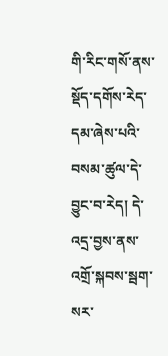གི་རིང་གསོ་ནས་སྡོད་དགོས་རེད་དམ་ཞེས་པའི་བསམ་ཚུལ་དེ་བྱུང་བ་རེད། དེ་འདྲ་བྱས་ནས་འགྲོ་སྐབས་སྦག་སར་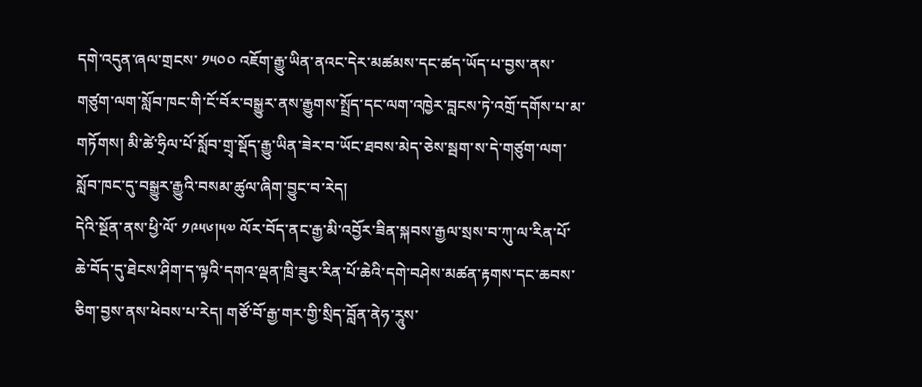དགེ་འདུན་ཞལ་གྲངས་ ༡༥༠༠ འཇོག་རྒྱུ་ཡིན་ནའང་དེར་མཚམས་དང་ཚད་ཡོད་པ་བྱས་ནས་གཙུག་ལག་སློབ་ཁང་གི་ངོ་བོར་བསྒྱུར་ནས་རྒྱུགས་སྤྲོད་དང་ལག་འཁྱེར་བླངས་ཏེ་འགྲོ་དགོས་པ་མ་གཏོགས། མི་ཚེ་ཧྲིལ་པོ་སློབ་གྲྭ་སྡོད་རྒྱུ་ཡིན་ཟེར་བ་ཡོང་ཐབས་མེད་ཅེས་སྦག་ས་དེ་གཙུག་ལག་སློབ་ཁང་དུ་བསྒྱུར་རྒྱུའི་བསམ་ཚུལ་ཞིག་བྱུང་བ་རེད།
དེའི་སྔོན་ནས་ཕྱི་ལོ་ ༡༩༥༦།༥༧ ལོར་བོད་ནང་རྒྱ་མི་འབྱོར་ཟིན་སྐབས་རྒྱལ་སྲས་བ་ཀུ་ལ་རིན་པོ་ཆེ་བོད་དུ་ཐེངས་ཤིག་ད་ལྟའི་དགའ་ལྡན་ཁྲི་ཟུར་རིན་པོ་ཆེའི་དགེ་བཤེས་མཚན་རྟགས་དང་ཆབས་ཅིག་བྱས་ནས་ཕེབས་པ་རེད། གཙོ་བོ་རྒྱ་གར་གྱི་སྲིད་བློན་ནེཧ་རཱུས་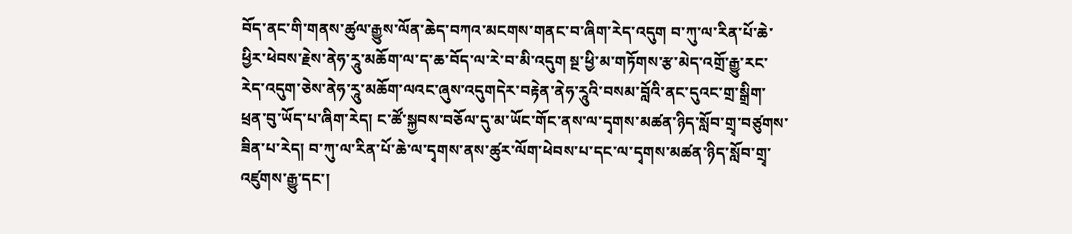བོད་ནང་གི་གནས་ཚུལ་རྒྱུས་ལོན་ཆེད་བཀའ་མངགས་གནང་བ་ཞིག་རེད་འདུག བ་ཀུ་ལ་རིན་པོ་ཆེ་ཕྱིར་ཕེབས་རྗེས་ནེཧ་རཱུ་མཆོག་ལ་ད་ཆ་བོད་ལ་རེ་བ་མི་འདུག སྔ་ཕྱི་མ་གཏོགས་རྩ་མེད་འགྲོ་རྒྱུ་རང་རེད་འདུག་ཅེས་ནེཧ་རཱུ་མཆོག་ལའང་ཞུས་འདུགདེར་བརྟེན་ནེཧ་རཱུའི་བསམ་བློའི་ནང་དུའང་གྲ་སྒྲིག་ཕྲན་བུ་ཡོད་པ་ཞིག་རེད། ང་ཚོ་སྐྱབས་བཅོལ་དུ་མ་ཡོང་གོང་ནས་ལ་དྭགས་མཚན་ཉིད་སློབ་གྲྭ་བཙུགས་ཟིན་པ་རེད། བ་ཀུ་ལ་རིན་པོ་ཆེ་ལ་དྭགས་ནས་ཚུར་ལོག་ཕེབས་པ་དང་ལ་དྭགས་མཚན་ཉིད་སློབ་གྲྭ་འཛུགས་རྒྱུ་དང་།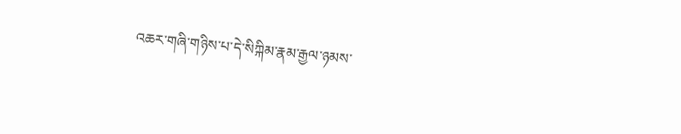འཆར་གཞི་གཉིས་པ་དེ་སིཀྐིམ་རྣམ་རྒྱལ་ཉམས་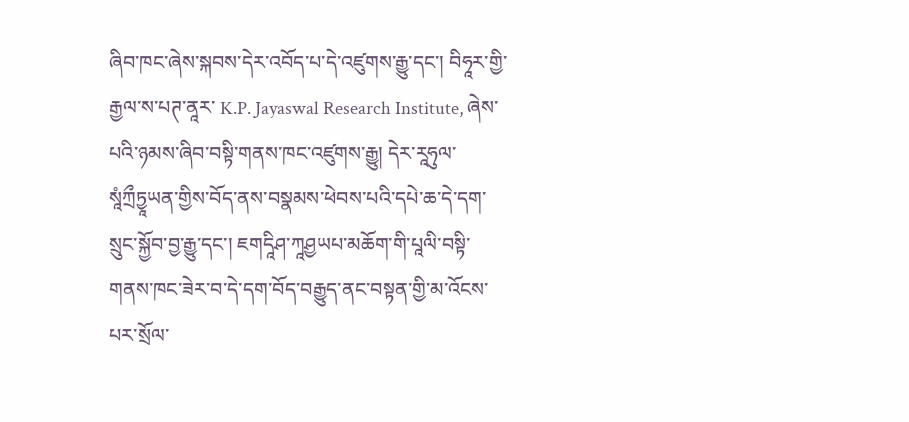ཞིབ་ཁང་ཞེས་སྐབས་དེར་འབོད་པ་དེ་འཛུགས་རྒྱུ་དང་། བིཧཱར་གྱི་རྒྱལ་ས་པཊ་ནཱར་ K.P. Jayaswal Research Institute, ཞེས་པའི་ཉམས་ཞིབ་བསྟི་གནས་ཁང་འཛུགས་རྒྱུ། དེར་རཱཧུལ་སཱཾཀྲྀཏྱཱཡན་གྱིས་བོད་ནས་བསྣམས་ཕེབས་པའི་དཔེ་ཆ་དེ་དག་སྲུང་སྐྱོབ་བྱ་རྒྱུ་དང་། ཇགདཱིཤ་ཀཱཤྱཡཔ་མཆོག་གི་པཱལི་བསྟི་གནས་ཁང་ཟེར་བ་དེ་དག་བོད་བརྒྱུད་ནང་བསྟན་གྱི་མ་འོངས་པར་སྲོལ་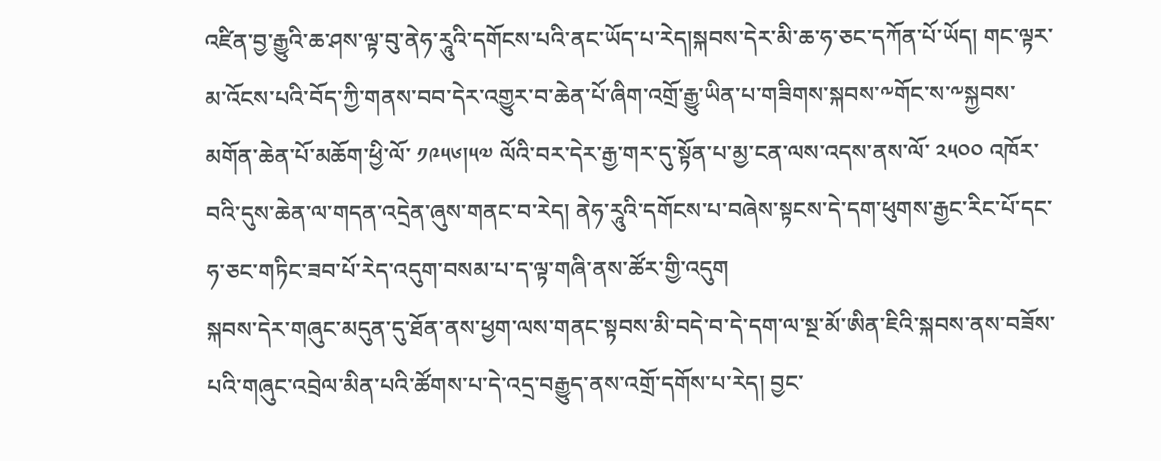འཛིན་བྱ་རྒྱུའི་ཆ་ཤས་ལྟ་བུ་ནེཧ་རཱུའི་དགོངས་པའི་ནང་ཡོད་པ་རེད།སྐབས་དེར་མི་ཆ་ཧ་ཅང་དཀོན་པོ་ཡོད། གང་ལྟར་མ་འོངས་པའི་བོད་ཀྱི་གནས་བབ་དེར་འགྱུར་བ་ཆེན་པོ་ཞིག་འགྲོ་རྒྱུ་ཡིན་པ་གཟིགས་སྐབས་༸གོང་ས་༸སྐྱབས་མགོན་ཆེན་པོ་མཆོག་ཕྱི་ལོ་ ༡༩༥༦།༥༧ ལོའི་བར་དེར་རྒྱ་གར་དུ་སྟོན་པ་མྱ་ངན་ལས་འདས་ནས་ལོ་ ༢༥༠༠ འཁོར་བའི་དུས་ཆེན་ལ་གདན་འདྲེན་ཞུས་གནང་བ་རེད། ནེཧ་རཱུའི་དགོངས་པ་བཞེས་སྟངས་དེ་དག་ཕུགས་རྒྱང་རིང་པོ་དང་ཧ་ཅང་གཏིང་ཟབ་པོ་རེད་འདུག་བསམ་པ་ད་ལྟ་གཞི་ནས་ཚོར་གྱི་འདུག
སྐབས་དེར་གཞུང་མདུན་དུ་ཐོན་ནས་ཕྱག་ལས་གནང་སྟབས་མི་བདེ་བ་དེ་དག་ལ་སྔ་མོ་ཨིན་ཇིའི་སྐབས་ནས་བཟོས་པའི་གཞུང་འབྲེལ་མིན་པའི་ཚོགས་པ་དེ་འདྲ་བརྒྱུད་ནས་འགྲོ་དགོས་པ་རེད། བྱང་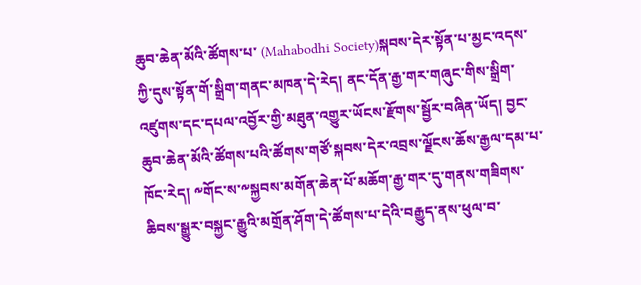ཆུབ་ཆེན་མོའི་ཚོགས་པ་ (Mahabodhi Society)སྐབས་དེར་སྟོན་པ་མྱང་འདས་ཀྱི་དུས་སྟོན་གོ་སྒྲིག་གནང་མཁན་དེ་རེད། ནང་དོན་རྒྱ་གར་གཞུང་གིས་སྒྲིག་འཛུགས་དང་དཔལ་འབྱོར་གྱི་མཐུན་འགྱུར་ཡོངས་རྫོགས་སྦྱོར་བཞིན་ཡོད། བྱང་ཆུབ་ཆེན་མོའི་ཚོགས་པའི་ཚོགས་གཙོ་སྐབས་དེར་འབྲས་ལྗོངས་ཆོས་རྒྱལ་དམ་པ་ཁོང་རེད། ༸གོང་ས་༸སྐྱབས་མགོན་ཆེན་པོ་མཆོག་རྒྱ་གར་དུ་གནས་གཟིགས་ཆིབས་སྒྱུར་བསྐྱང་རྒྱུའི་མགྲོན་ཤོག་དེ་ཚོགས་པ་དེའི་བརྒྱུད་ནས་ཕུལ་བ་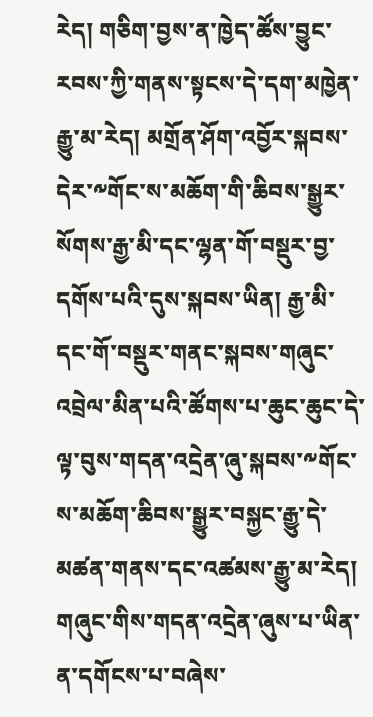རེད། གཅིག་བྱས་ན་ཁྱེད་ཚོས་བྱུང་རབས་ཀྱི་གནས་སྟངས་དེ་དག་མཁྱེན་རྒྱུ་མ་རེད། མགྲོན་ཤོག་འབྱོར་སྐབས་དེར་༸གོང་ས་མཆོག་གི་ཆིབས་སྒྱུར་སོགས་རྒྱ་མི་དང་ལྷན་གོ་བསྡུར་བྱ་དགོས་པའི་དུས་སྐབས་ཡིན། རྒྱ་མི་དང་གོ་བསྡུར་གནང་སྐབས་གཞུང་འབྲེལ་མིན་པའི་ཚོགས་པ་ཆུང་ཆུང་དེ་ལྟ་བུས་གདན་འདྲེན་ཞུ་སྐབས་༸གོང་ས་མཆོག་ཆིབས་སྒྱུར་བསྐྱང་རྒྱུ་དེ་མཚན་གནས་དང་འཚམས་རྒྱུ་མ་རེད། གཞུང་གིས་གདན་འདྲེན་ཞུས་པ་ཡིན་ན་དགོངས་པ་བཞེས་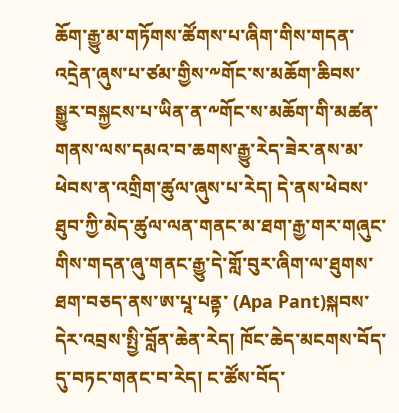ཆོག་རྒྱུ་མ་གཏོགས་ཚོགས་པ་ཞིག་གིས་གདན་འདྲེན་ཞུས་པ་ཙམ་གྱིས་༸གོང་ས་མཆོག་ཆིབས་སྒྱུར་བསྐྱངས་པ་ཡིན་ན་༸གོང་ས་མཆོག་གི་མཚན་གནས་ལས་དམའ་བ་ཆགས་རྒྱུ་རེད་ཟེར་ནས་མ་ཕེབས་ན་འགྲིག་ཚུལ་ཞུས་པ་རེད། དེ་ནས་ཕེབས་ཐུབ་ཀྱི་མེད་ཚུལ་ལན་གནང་མ་ཐག་རྒྱ་གར་གཞུང་གིས་གདན་ཞུ་གནང་རྒྱུ་དེ་གློ་བུར་ཞིག་ལ་ཐུགས་ཐག་བཅད་ནས་ཨ་པཱ་པནྟ་ (Apa Pant)སྐབས་དེར་འབྲས་སྤྱི་བློན་ཆེན་རེད། ཁོང་ཆེད་མངགས་བོད་དུ་བཏང་གནང་བ་རེད། ང་ཚོས་བོད་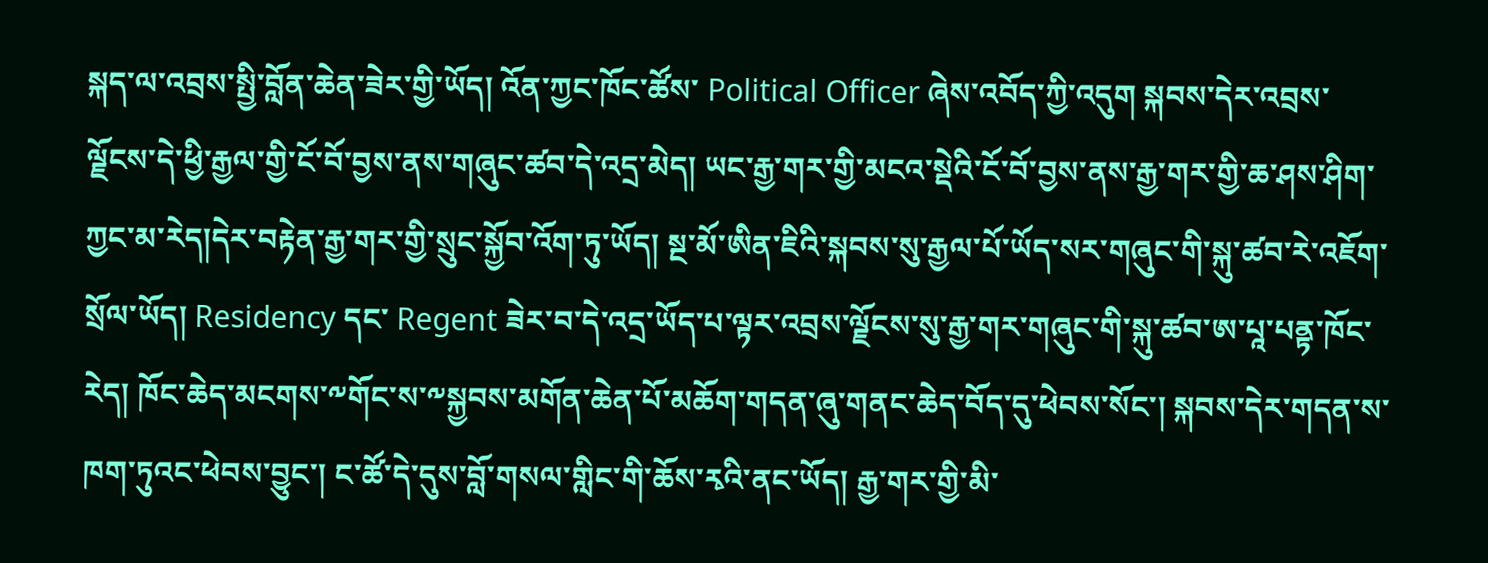སྐད་ལ་འབྲས་སྤྱི་བློན་ཆེན་ཟེར་གྱི་ཡོད། འོན་ཀྱང་ཁོང་ཚོས་ Political Officer ཞེས་འབོད་ཀྱི་འདུག སྐབས་དེར་འབྲས་ལྗོངས་དེ་ཕྱི་རྒྱལ་གྱི་ངོ་བོ་བྱས་ནས་གཞུང་ཚབ་དེ་འདྲ་མེད། ཡང་རྒྱ་གར་གྱི་མངའ་སྡེའི་ངོ་བོ་བྱས་ནས་རྒྱ་གར་གྱི་ཆ་ཤས་ཤིག་ཀྱང་མ་རེད།དེར་བརྟེན་རྒྱ་གར་གྱི་སྲུང་སྐྱོབ་འོག་ཏུ་ཡོད། སྔ་མོ་ཨིན་ཇིའི་སྐབས་སུ་རྒྱལ་པོ་ཡོད་སར་གཞུང་གི་སྐུ་ཚབ་རེ་འཇོག་སྲོལ་ཡོད། Residency དང་ Regent ཟེར་བ་དེ་འདྲ་ཡོད་པ་ལྟར་འབྲས་ལྗོངས་སུ་རྒྱ་གར་གཞུང་གི་སྐུ་ཚབ་ཨ་པཱ་པནྟ་ཁོང་རེད། ཁོང་ཆེད་མངགས་༸གོང་ས་༸སྐྱབས་མགོན་ཆེན་པོ་མཆོག་གདན་ཞུ་གནང་ཆེད་བོད་དུ་ཕེབས་སོང་། སྐབས་དེར་གདན་ས་ཁག་ཏུའང་ཕེབས་བྱུང་། ང་ཚོ་དེ་དུས་བློ་གསལ་གླིང་གི་ཆོས་རྭའི་ནང་ཡོད། རྒྱ་གར་གྱི་མི་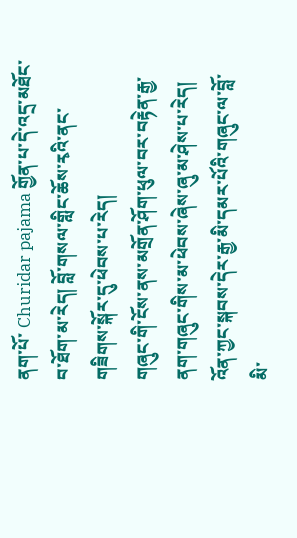ནག་པོ་ Churidar pajama གྱོན་པ་དེ་འདྲ་མཐོང་བ་ཐོག་མ་རེད། བློ་གསལ་གླིང་ཆོས་རྭའི་ནང་གཟིགས་སྐོར་དུ་ཕེབས་པ་རེད།
གཞུང་གི་ངོས་ནས་མགྲོན་ཤོག་ཕུལ་བར་བརྟེན་རྒྱ་ནག་གཞུང་གིས་མ་ཕེབས་ཞེས་ཞུ་མ་ཤེས་པ་རེད། འོན་ཀྱང་སྐབས་དེར་རྒྱ་མི་དམར་པོའི་གཞུང་ལ་བློ་མི་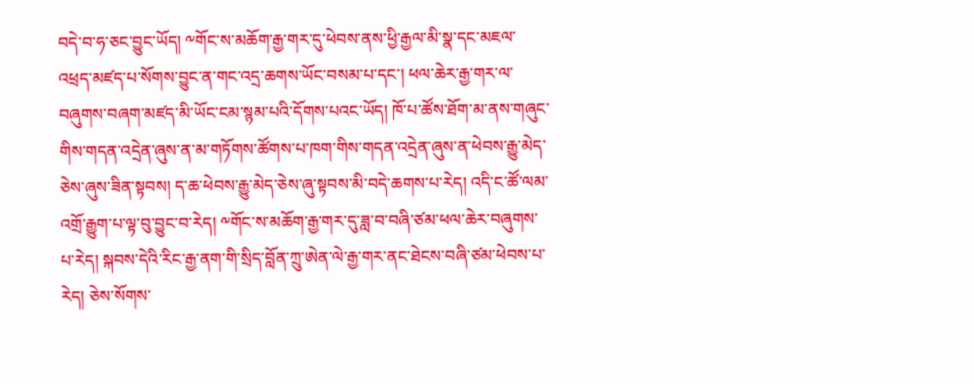བདེ་བ་ཧ་ཅང་བྱུང་ཡོད། ༸གོང་ས་མཆོག་རྒྱ་གར་དུ་ཕེབས་ནས་ཕྱི་རྒྱལ་མི་སྣ་དང་མཇལ་འཕྲད་མཛད་པ་སོགས་བྱུང་ན་གང་འདྲ་ཆགས་ཡོང་བསམ་པ་དང་། ཕལ་ཆེར་རྒྱ་གར་ལ་བཞུགས་བཞག་མཛད་མི་ཡོང་ངམ་སྙམ་པའི་དོགས་པའང་ཡོད། ཁོ་པ་ཚོས་ཐོག་མ་ནས་གཞུང་གིས་གདན་འདྲེན་ཞུས་ན་མ་གཏོགས་ཚོགས་པ་ཁག་གིས་གདན་འདྲེན་ཞུས་ན་ཕེབས་རྒྱུ་མེད་ཅེས་ཞུས་ཟིན་སྟབས། ད་ཆ་ཕེབས་རྒྱུ་མེད་ཅེས་ཞུ་སྟབས་མི་བདེ་ཆགས་པ་རེད། འདི་ང་ཚོ་ལམ་འགྲོ་རྒྱུག་པ་ལྟ་བུ་བྱུང་བ་རེད། ༸གོང་ས་མཆོག་རྒྱ་གར་དུ་ཟླ་བ་བཞི་ཙམ་ཕལ་ཆེར་བཞུགས་པ་རེད། སྐབས་དེའི་རིང་རྒྱ་ནག་གི་སྲིད་བློན་ཀྲུ་ཨེན་ལེ་རྒྱ་གར་ནང་ཐེངས་བཞི་ཙམ་ཕེབས་པ་རེད། ཅེས་སོགས་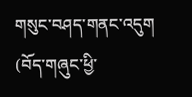གསུང་བཤད་གནང་འདུག
(བོད་གཞུང་ཕྱི་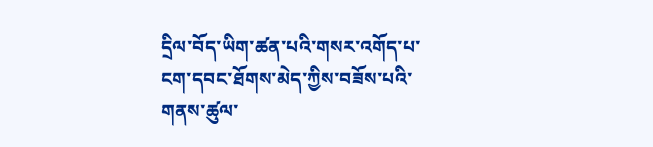དྲིལ་བོད་ཡིག་ཚན་པའི་གསར་འགོད་པ་ངག་དབང་ཐོགས་མེད་ཀྱིས་བཟོས་པའི་གནས་ཚུལ་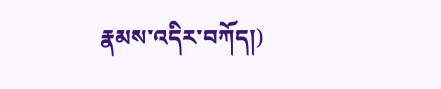རྣམས་འདིར་བཀོད།)